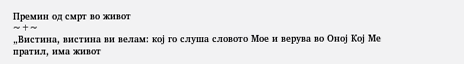Премин од смрт во живот
~+~
„Вистина, вистина ви велам: кој го слуша словото Мое и верува во Оној Кој Ме пратил, има живот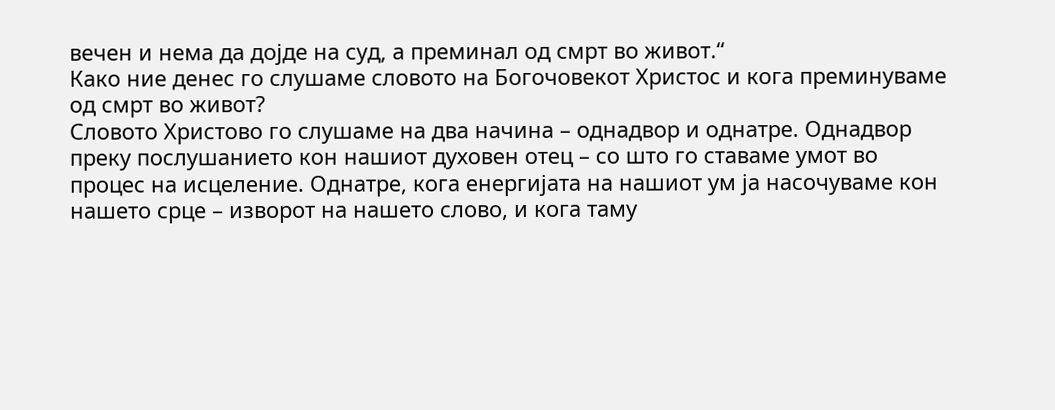вечен и нема да дојде на суд, а преминал од смрт во живот.“
Како ние денес го слушаме словото на Богочовекот Христос и кога преминуваме од смрт во живот?
Словото Христово го слушаме на два начина – однадвор и однатре. Однадвор преку послушанието кон нашиот духовен отец – со што го ставаме умот во процес на исцеление. Однатре, кога енергијата на нашиот ум ја насочуваме кон нашето срце – изворот на нашето слово, и кога таму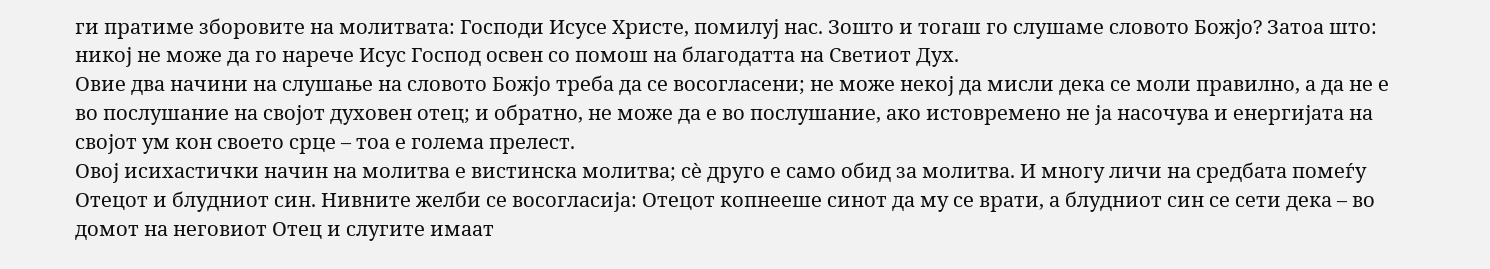ги пратиме зборовите на молитвата: Господи Исусе Христе, помилуј нас. Зошто и тогаш го слушаме словото Божјо? Затоа што: никој не може да го нарече Исус Господ освен со помош на благодатта на Светиот Дух.
Овие два начини на слушање на словото Божјо треба да се восогласени; не може некој да мисли дека се моли правилно, а да не е во послушание на својот духовен отец; и обратно, не може да е во послушание, ако истовремено не ја насочува и енергијата на својот ум кон своето срце – тоа е голема прелест.
Овој исихастички начин на молитва е вистинска молитва; сѐ друго е само обид за молитва. И многу личи на средбата помеѓу Отецот и блудниот син. Нивните желби се восогласија: Отецот копнееше синот да му се врати, а блудниот син се сети дека – во домот на неговиот Отец и слугите имаат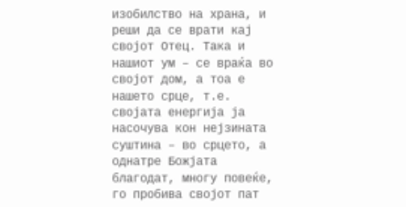изобилство на храна, и реши да се врати кај својот Отец. Така и нашиот ум – се враќа во својот дом, а тоа е нашето срце, т.е. својата енергија ја насочува кон нејзината суштина – во срцето, а однатре Божјата благодат, многу повеќе, го пробива својот пат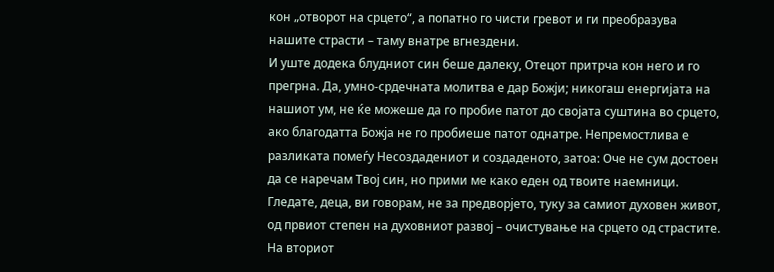кон „отворот на срцето“, а попатно го чисти гревот и ги преобразува нашите страсти – таму внатре вгнездени.
И уште додека блудниот син беше далеку, Отецот притрча кон него и го прегрна. Да, умно-срдечната молитва е дар Божји; никогаш енергијата на нашиот ум, не ќе можеше да го пробие патот до својата суштина во срцето, ако благодатта Божја не го пробиеше патот однатре. Непремостлива е разликата помеѓу Несоздадениот и создаденото, затоа: Оче не сум достоен да се наречам Твој син, но прими ме како еден од твоите наемници.
Гледате, деца, ви говорам, не за предворјето, туку за самиот духовен живот, од првиот степен на духовниот развој – очистување на срцето од страстите. На вториот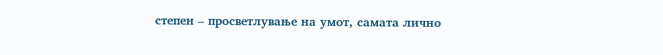степен – просветлување на умот, самата лично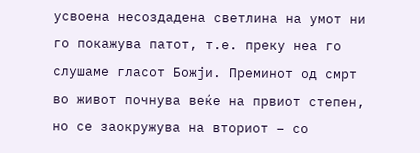усвоена несоздадена светлина на умот ни го покажува патот, т.е. преку неа го слушаме гласот Божји. Преминот од смрт во живот почнува веќе на првиот степен, но се заокружува на вториот – со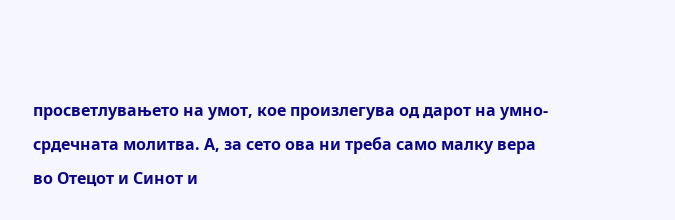просветлувањето на умот, кое произлегува од дарот на умно-срдечната молитва. А, за сето ова ни треба само малку вера во Отецот и Синот и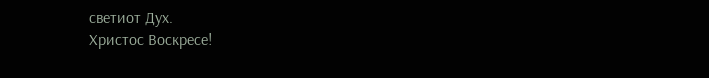светиот Дух.
Христос Воскресе!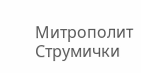Митрополит Струмички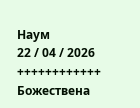Наум
22 / 04 / 2026
++++++++++++
Божествена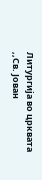Литургија во црквата ,,Св. Јован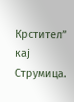Крстител” кај Струмица.